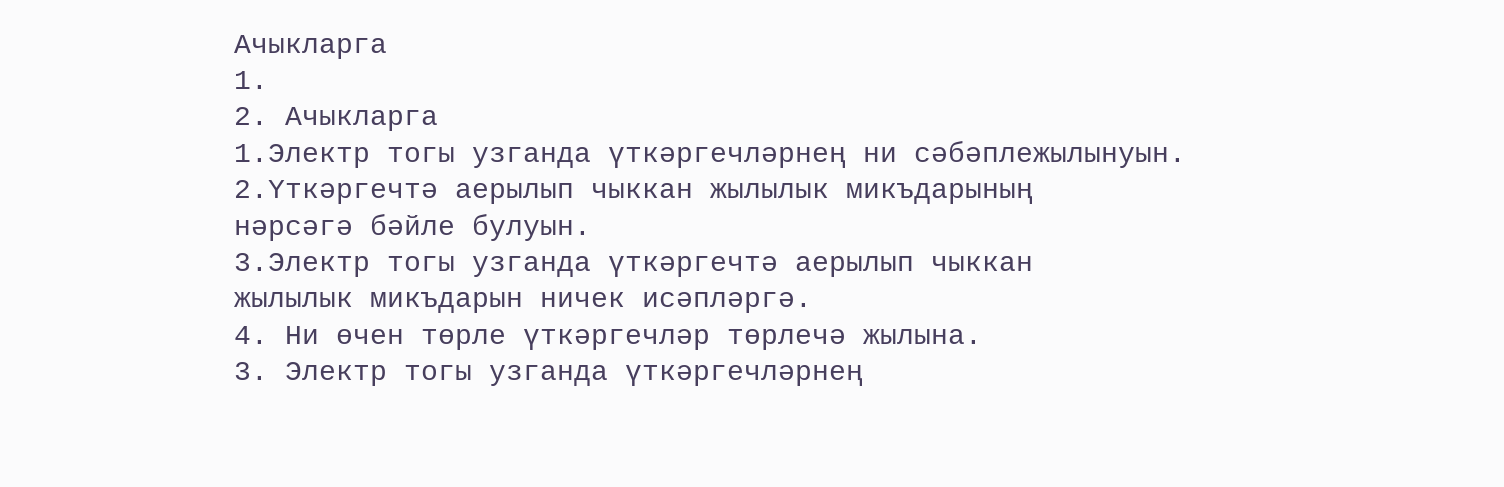Ачыкларга
1.
2. Ачыкларга
1.Электр тогы узганда үткәргечләрнең ни сәбәплежылынуын.
2.Үткәргечтә аерылып чыккан жылылык микъдарының
нәрсәгә бәйле булуын.
3.Электр тогы узганда үткәргечтә аерылып чыккан
жылылык микъдарын ничек исәпләргә.
4. Ни өчен төрле үткәргечләр төрлечә жылына.
3. Электр тогы узганда үткәргечләрнең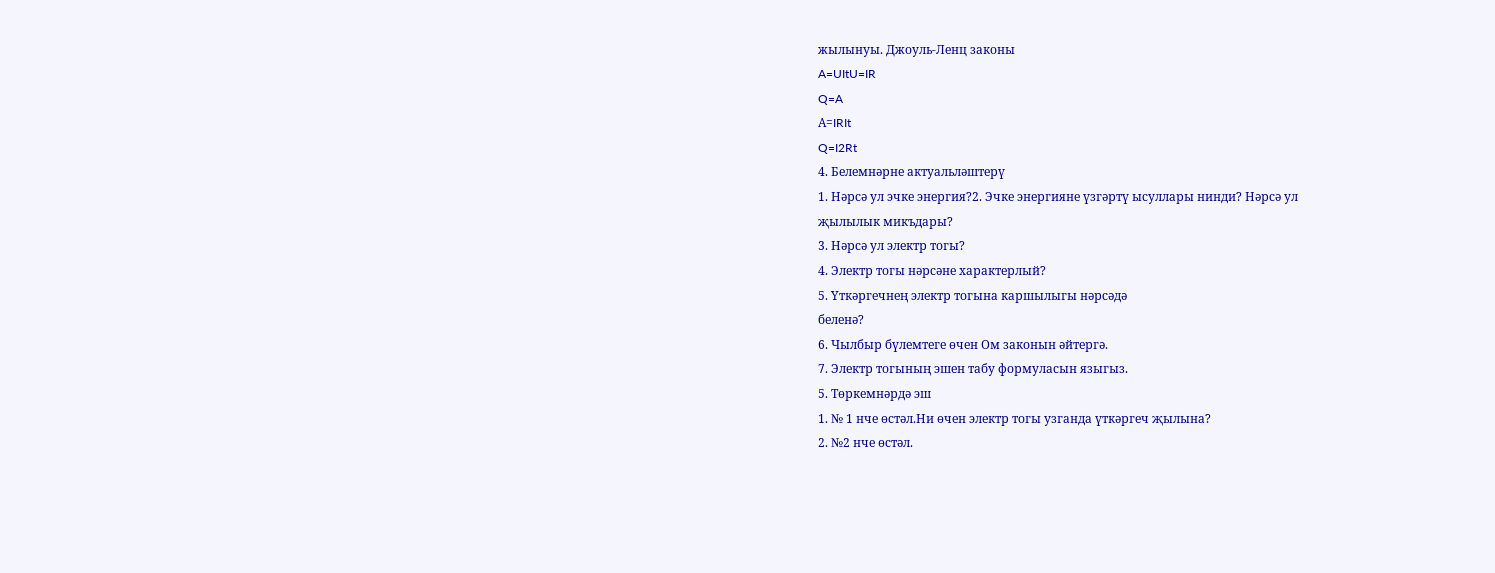жылынуы. Джоуль-Ленц законы
A=UItU=IR
Q=A
А=IRIt
Q=I2Rt
4. Белемнәрне актуальләштерү
1. Нәрсә ул эчке энергия?2. Эчке энергияне үзгәртү ысуллары нинди? Нәрсә ул
җылылык микъдары?
3. Нәрсә ул электр тогы?
4. Электр тогы нәрсәне характерлый?
5. Үткәргечнең электр тогына каршылыгы нәрсәдә
беленә?
6. Чылбыр бүлемтеге өчен Ом законын әйтергә.
7. Электр тогының эшен табу формуласын языгыз.
5. Төркемнәрдә эш
1. № 1 нче өстәл.Ни өчен электр тогы узганда үткәргеч җылына?
2. №2 нче өстәл.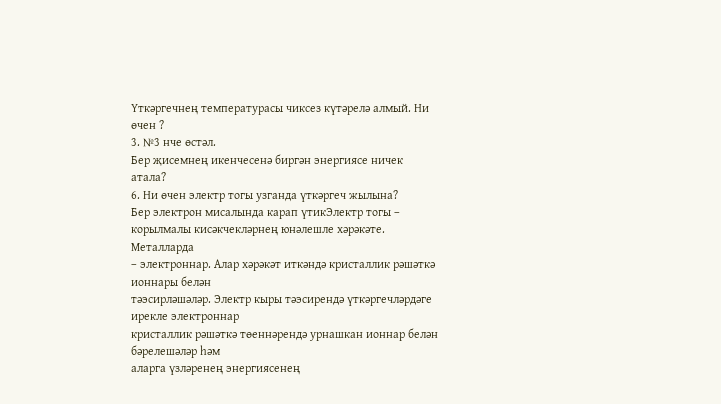Үткәргечнең температурасы чиксез күтәрелә алмый. Ни
өчен ?
3. №3 нче өстәл.
Бер җисемнең икенчесенә биргән энергиясе ничек
атала?
6. Ни өчен электр тогы узганда үткәргеч жылына?
Бер электрон мисалында карап үтикЭлектр тогы – корылмалы кисәкчекләрнең юнәлешле хәрәкәте. Металларда
– электроннар. Алар хәрәкәт иткәндә кристаллик рәшәткә ионнары белән
тәэсирләшәләр. Электр кыры тәэсирендә үткәргечләрдәге ирекле электроннар
кристаллик рәшәткә төеннәрендә урнашкан ионнар белән бәрелешәләр һәм
аларга үзләренең энергиясенең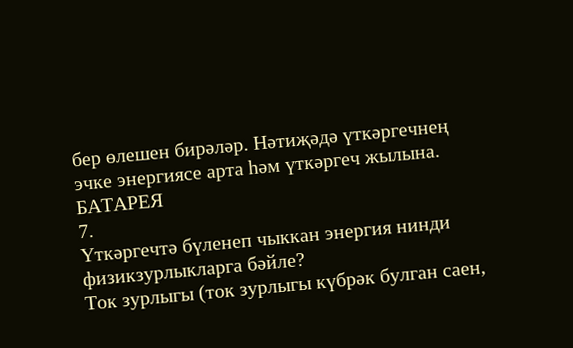бер өлешен бирәләр. Нәтиҗәдә үткәргечнең
эчке энергиясе арта һәм үткәргеч жылына.
БАТАРЕЯ
7.
Үткәргечтә бүленеп чыккан энергия нинди физикзурлыкларга бәйле?
Ток зурлыгы (ток зурлыгы күбрәк булган саен,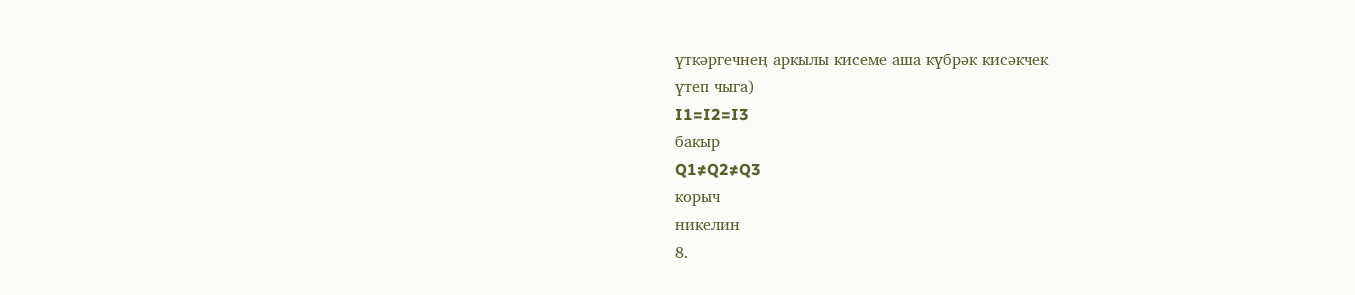үткәргечнең аркылы кисеме аша күбрәк кисәкчек
үтеп чыга)
I1=I2=I3
бакыр
Q1≠Q2≠Q3
корыч
никелин
8.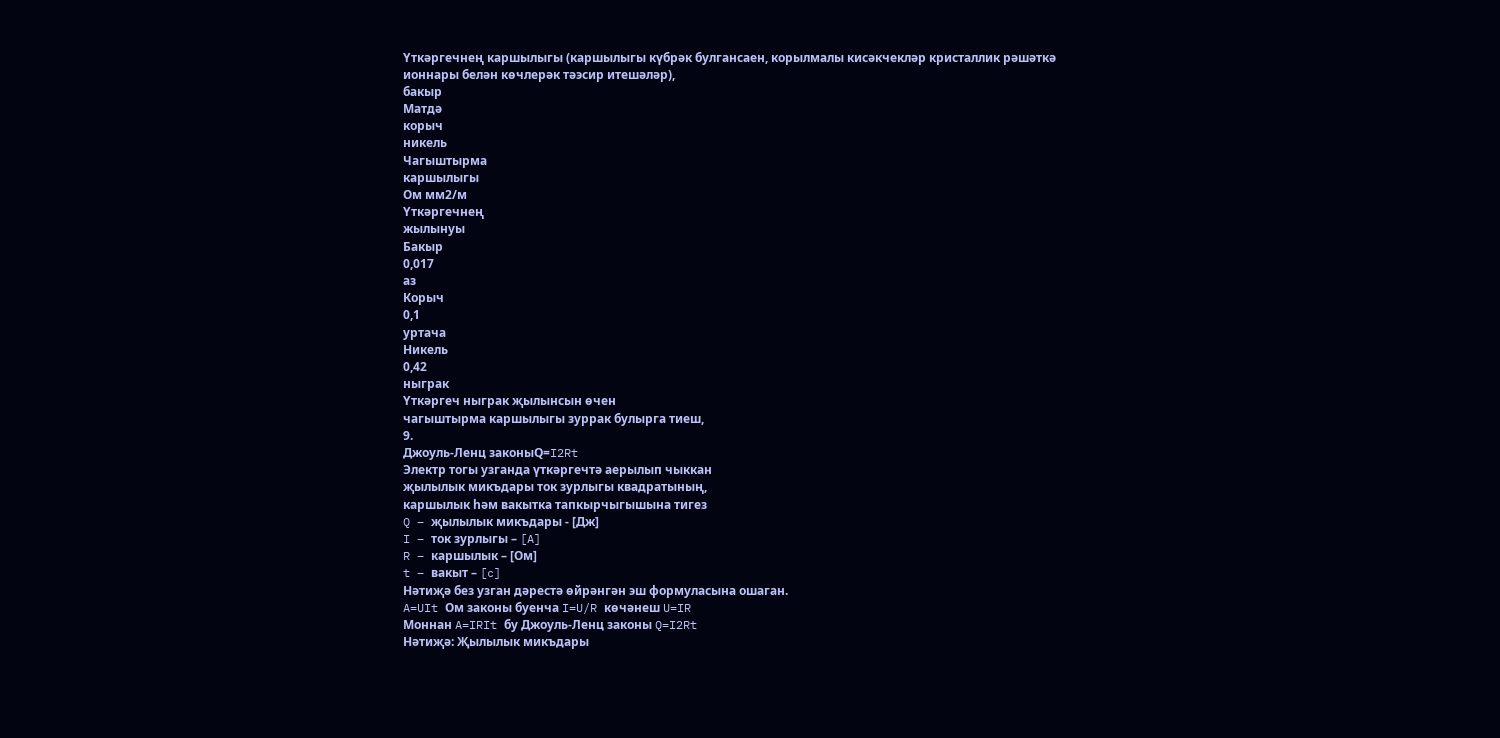Үткәргечнең каршылыгы (каршылыгы күбрәк булгансаен, корылмалы кисәкчекләр кристаллик рәшәткә
ионнары белән көчлерәк тәэсир итешәләр),
бакыр
Матдә
корыч
никель
Чагыштырма
каршылыгы
Ом мм2/м
Үткәргечнең
жылынуы
Бакыр
0,017
аз
Корыч
0,1
уртача
Никель
0,42
ныграк
Үткәргеч ныграк җылынсын өчен
чагыштырма каршылыгы зуррак булырга тиеш,
9.
Джоуль-Ленц законыQ=I2Rt
Электр тогы узганда үткәргечтә аерылып чыккан
җылылык микъдары ток зурлыгы квадратының,
каршылык һәм вакытка тапкырчыгышына тигез
Q – җылылык микъдары - [Дж]
I – ток зурлыгы – [A]
R – каршылык – [Ом]
t – вакыт – [c]
Нәтиҗә без узган дәрестә өйрәнгән эш формуласына ошаган.
A=UIt Ом законы буенча I=U/R көчәнеш U=IR
Моннан A=IRIt бу Джоуль-Ленц законы Q=I2Rt
Нәтиҗә: Җылылык микъдары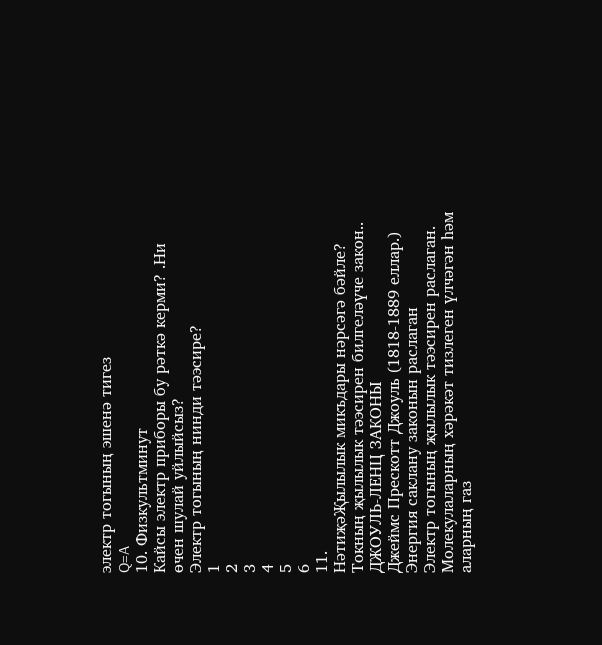электр тогының эшенә тигез
Q=A
10. Физкультминут
Кайсы электр приборы бу рәткә керми? .Ни өчен шулай уйлыйсыз?
Электр тогының нинди тәэсире?
1
2
3
4
5
6
11.
НәтиҗәҖылылык микъдары нәрсәгә бәйле?
Токның җылылык тәэсирен билгеләүче закон..
ДЖОУЛЬ-ЛЕНЦ ЗАКОНЫ
Джеймс Прескотт Джоуль (1818-1889 еллар.)
Энергия саклану законын раслаган
Электр тогының җылылык тәэсирен раслаган.
Молекулаларның хәрәкәт тизлеген үлчәгән һәм аларның газ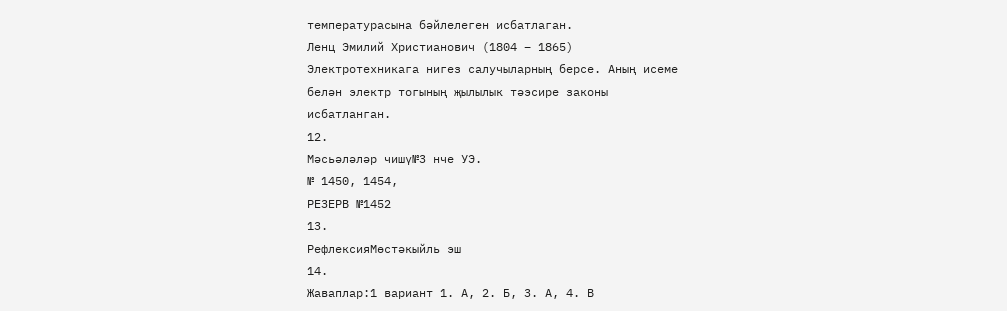температурасына бәйлелеген исбатлаган.
Ленц Эмилий Христианович (1804 – 1865)
Электротехникага нигез салучыларның берсе. Аның исеме
белән электр тогының җылылык тәэсире законы
исбатланган.
12.
Мәсьәләләр чишү№3 нче УЭ.
№ 1450, 1454,
РЕЗЕРВ №1452
13.
РефлексияМөстәкыйль эш
14.
Жаваплар:1 вариант 1. А, 2. Б, 3. А, 4. В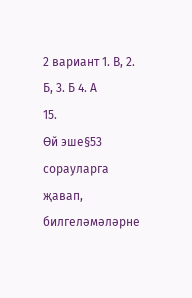2 вариант 1. В, 2. Б, 3. Б 4. А
15.
Өй эше§53 сорауларга җавап,
билгеләмәләрне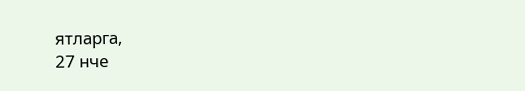ятларга,
27 нче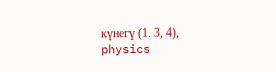күнегү (1. 3, 4),
physics